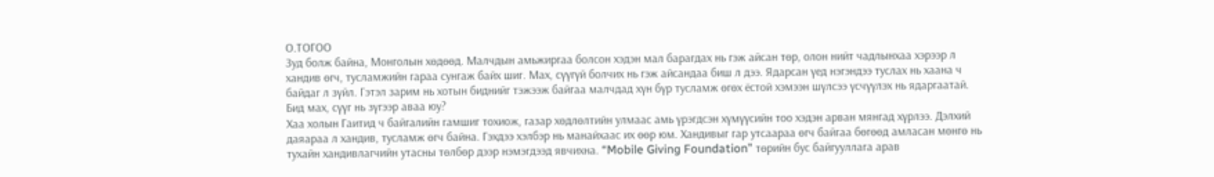О.ТОГОО
Зуд болж байна, Монголын хөдөөд. Малчдын амьжиргаа болсон хэдэн мал барагдах нь гэж айсан төр, олон нийт чадлынхаа хэрээр л хандив өгч, тусламжийн гараа сунгаж байх шиг. Мах, сүүгүй болчих нь гэж айсандаа биш л дээ. Ядарсан үед нэгэндээ туслах нь хаана ч байдаг л зүйл. Гэтэл зарим нь хотын биднийг тэжээж байгаа малчдад хүн бүр тусламж өгөх ёстой хэмээн шүлсээ үсчүүлэх нь ядаргаатай. Бид мах, сүүг нь зүгээр аваа юу?
Хаа холын Гаитид ч байгалийн гамшиг тохиож, газар хөдлөлтийн улмаас амь үрэгдсэн хүмүүсийн тоо хэдэн арван мянгад хүрлээ. Дэлхий даяараа л хандив, тусламж өгч байна. Гэхдээ хэлбэр нь манайхаас их өөр юм. Хандивыг гар утсаараа өгч байгаа бөгөөд амласан мөнгө нь тухайн хандивлагчийн утасны төлбөр дээр нэмэгдээд явчихна. “Mobile Giving Foundation” төрийн бус байгууллага арав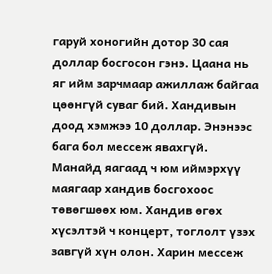гаруй хоногийн дотор 30 сая
доллар босгосон гэнэ. Цаана нь яг ийм зарчмаар ажиллаж байгаа цөөнгүй суваг бий. Хандивын доод хэмжээ 10 доллар. Энэнээс бага бол мессеж явахгүй.
Манайд яагаад ч юм иймэрхүү маягаар хандив босгохоос төвөгшөөх юм. Хандив өгөх хүсэлтэй ч концерт, тоглолт үзэх завгүй хүн олон. Харин мессеж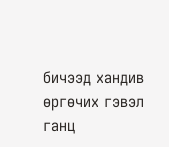бичээд хандив өргөчих гэвэл ганц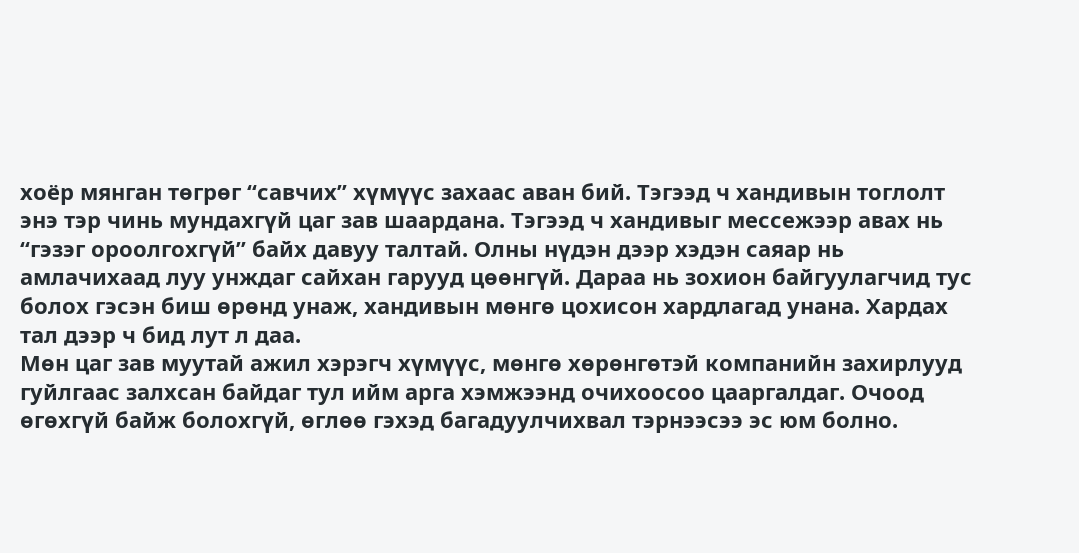хоёр мянган төгрөг “савчих” хүмүүс захаас аван бий. Тэгээд ч хандивын тоглолт энэ тэр чинь мундахгүй цаг зав шаардана. Тэгээд ч хандивыг мессежээр авах нь “гэзэг ороолгохгүй” байх давуу талтай. Олны нүдэн дээр хэдэн саяар нь амлачихаад луу унждаг сайхан гарууд цөөнгүй. Дараа нь зохион байгуулагчид тус болох гэсэн биш өрөнд унаж, хандивын мөнгө цохисон хардлагад унана. Хардах тал дээр ч бид лут л даа.
Мөн цаг зав муутай ажил хэрэгч хүмүүс, мөнгө хөрөнгөтэй компанийн захирлууд гуйлгаас залхсан байдаг тул ийм арга хэмжээнд очихоосоо цааргалдаг. Очоод өгөхгүй байж болохгүй, өглөө гэхэд багадуулчихвал тэрнээсээ эс юм болно.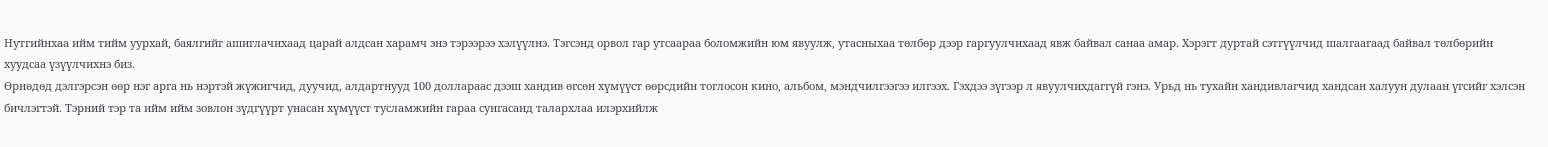Нутгийнхаа ийм тийм уурхай, баялгийг ашиглачихаад царай алдсан харамч энэ тэрээрээ хэлүүлнэ. Тэгсэнд орвол гар утсаараа боломжийн юм явуулж, утасныхаа төлбөр дээр гаргуулчихаад явж байвал санаа амар. Хэрэгт дуртай сэтгүүлчид шалгаагаад байвал төлбөрийн хуудсаа үзүүлчихнэ биз.
Өрнөдөд дэлгэрсэн өөр нэг арга нь нэртэй жүжигчид, дуучид, алдартнууд 100 доллараас дээш хандив өгсөн хүмүүст өөрсдийн тоглосон кино, альбом, мэндчилгээгээ илгээх. Гэхдээ зүгээр л явуулчихдаггүй гэнэ. Урьд нь тухайн хандивлагчид хандсан халуун дулаан үгсийг хэлсэн бичлэгтэй. Тэрний тэр та ийм ийм зовлон зүдгүүрт унасан хүмүүст тусламжийн гараа сунгасанд талархлаа илэрхийлж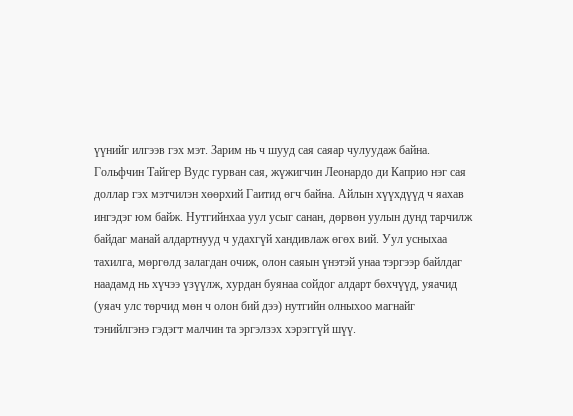үүнийг илгээв гэх мэт. Зарим нь ч шууд сая саяар чулуудаж байна. Гольфчин Тайгер Вудс гурван сая, жүжигчин Леонардо ди Каприо нэг сая
доллар гэх мэтчилэн хөөрхий Гаитид өгч байна. Айлын хүүхдүүд ч яахав ингэдэг юм байж. Нутгийнхаа уул усыг санан, дөрвөн уулын дунд тарчилж байдаг манай алдартнууд ч удахгүй хандивлаж өгөх вий. Уул усныхаа тахилга, мөргөлд залагдан очиж, олон саяын үнэтэй унаа тэргээр байлдаг наадамд нь хүчээ үзүүлж, хурдан буянаа сойдог алдарт бөхчүүд, уяачид (уяач улс төрчид мөн ч олон бий дээ) нутгийн олныхоо магнайг тэнийлгэнэ гэдэгт малчин та эргэлзэх хэрэггүй шүү.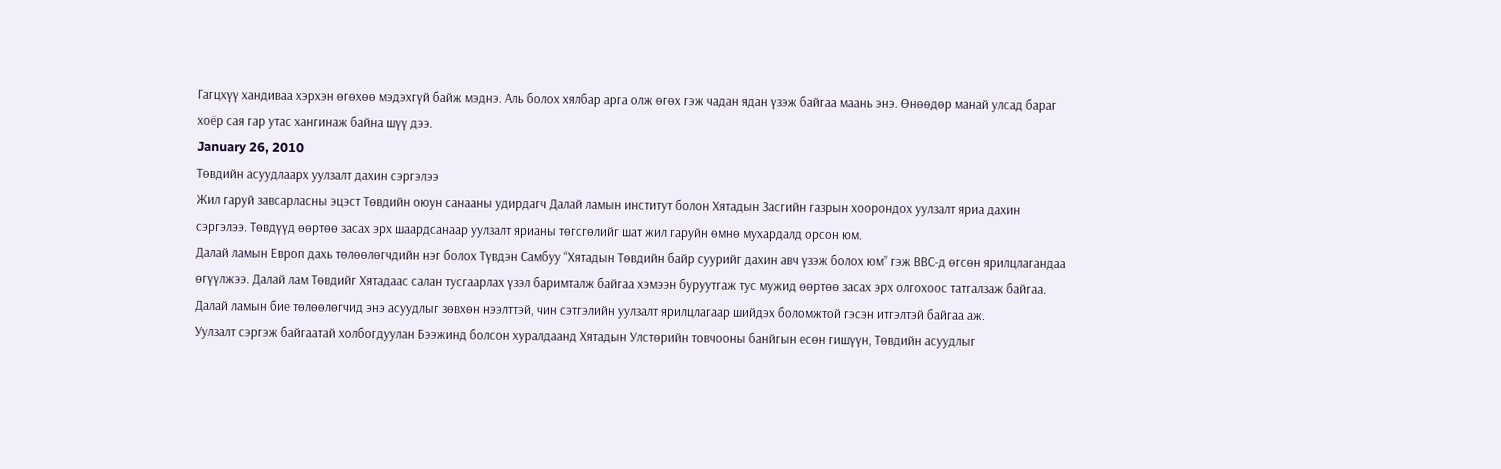Гагцхүү хандиваа хэрхэн өгөхөө мэдэхгүй байж мэднэ. Аль болох хялбар арга олж өгөх гэж чадан ядан үзэж байгаа маань энэ. Өнөөдөр манай улсад бараг хоёр сая гар утас хангинаж байна шүү дээ.
January 26, 2010
Төвдийн асуудлаарх уулзалт дахин сэргэлээ
Жил гаруй завсарласны эцэст Төвдийн оюун санааны удирдагч Далай ламын институт болон Хятадын Засгийн газрын хоорондох уулзалт яриа дахин сэргэлээ. Төвдүүд өөртөө засах эрх шаардсанаар уулзалт ярианы төгсгөлийг шат жил гаруйн өмнө мухардалд орсон юм.
Далай ламын Европ дахь төлөөлөгчдийн нэг болох Түвдэн Самбуу “Хятадын Төвдийн байр суурийг дахин авч үзэж болох юм” гэж ВВС-д өгсөн ярилцлагандаа өгүүлжээ. Далай лам Төвдийг Хятадаас салан тусгаарлах үзэл баримталж байгаа хэмээн буруутгаж тус мужид өөртөө засах эрх олгохоос татгалзаж байгаа. Далай ламын бие төлөөлөгчид энэ асуудлыг зөвхөн нээлттэй, чин сэтгэлийн уулзалт ярилцлагаар шийдэх боломжтой гэсэн итгэлтэй байгаа аж.
Уулзалт сэргэж байгаатай холбогдуулан Бээжинд болсон хуралдаанд Хятадын Улстөрийн товчооны банйгын есөн гишүүн, Төвдийн асуудлыг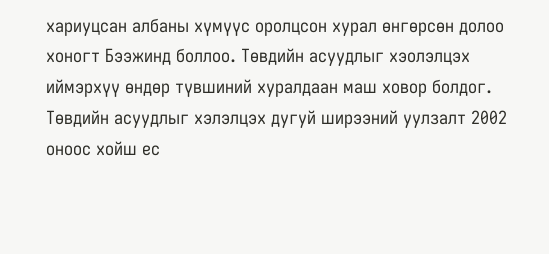хариуцсан албаны хүмүүс оролцсон хурал өнгөрсөн долоо хоногт Бээжинд боллоо. Төвдийн асуудлыг хэолэлцэх иймэрхүү өндөр түвшиний хуралдаан маш ховор болдог. Төвдийн асуудлыг хэлэлцэх дугуй ширээний уулзалт 2002 оноос хойш ес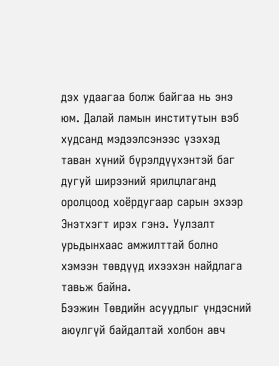дэх удаагаа болж байгаа нь энэ юм. Далай ламын институтын вэб худсанд мэдээлсэнээс үзэхэд таван хүний бүрэлдүүхэнтэй баг дугуй ширээний ярилцлаганд оролцоод хоёрдугаар сарын эхээр Энэтхэгт ирэх гэнэ. Уулзалт урьдынхаас амжилттай болно хэмээн төвдүүд ихээхэн найдлага тавьж байна.
Бээжин Төвдийн асуудлыг үндэсний аюулгүй байдалтай холбон авч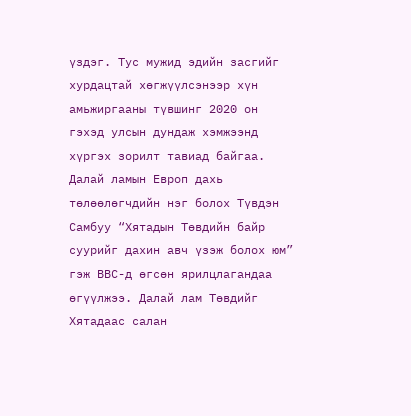үздэг. Тус мужид эдийн засгийг хурдацтай хөгжүүлсэнээр хүн амьжиргааны түвшинг 2020 он гэхэд улсын дундаж хэмжээнд хүргэх зорилт тавиад байгаа.
Далай ламын Европ дахь төлөөлөгчдийн нэг болох Түвдэн Самбуу “Хятадын Төвдийн байр суурийг дахин авч үзэж болох юм” гэж ВВС-д өгсөн ярилцлагандаа өгүүлжээ. Далай лам Төвдийг Хятадаас салан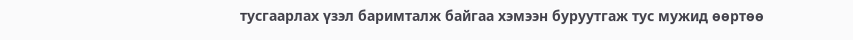тусгаарлах үзэл баримталж байгаа хэмээн буруутгаж тус мужид өөртөө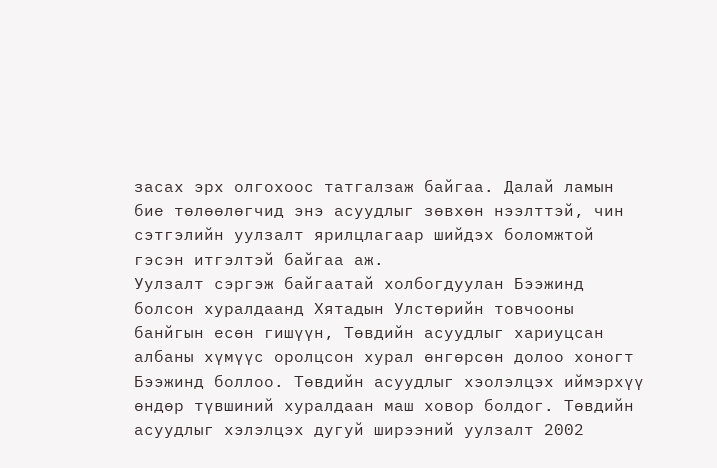засах эрх олгохоос татгалзаж байгаа. Далай ламын бие төлөөлөгчид энэ асуудлыг зөвхөн нээлттэй, чин сэтгэлийн уулзалт ярилцлагаар шийдэх боломжтой гэсэн итгэлтэй байгаа аж.
Уулзалт сэргэж байгаатай холбогдуулан Бээжинд болсон хуралдаанд Хятадын Улстөрийн товчооны банйгын есөн гишүүн, Төвдийн асуудлыг хариуцсан албаны хүмүүс оролцсон хурал өнгөрсөн долоо хоногт Бээжинд боллоо. Төвдийн асуудлыг хэолэлцэх иймэрхүү өндөр түвшиний хуралдаан маш ховор болдог. Төвдийн асуудлыг хэлэлцэх дугуй ширээний уулзалт 2002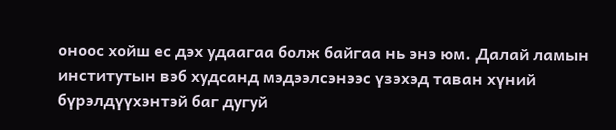оноос хойш ес дэх удаагаа болж байгаа нь энэ юм. Далай ламын институтын вэб худсанд мэдээлсэнээс үзэхэд таван хүний бүрэлдүүхэнтэй баг дугуй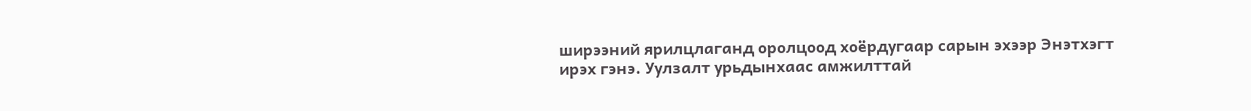ширээний ярилцлаганд оролцоод хоёрдугаар сарын эхээр Энэтхэгт ирэх гэнэ. Уулзалт урьдынхаас амжилттай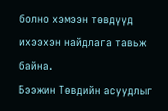болно хэмээн төвдүүд ихээхэн найдлага тавьж байна.
Бээжин Төвдийн асуудлыг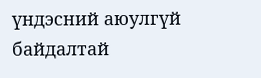үндэсний аюулгүй байдалтай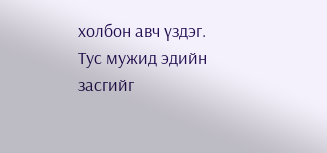холбон авч үздэг. Тус мужид эдийн засгийг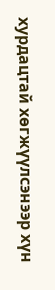хурдацтай хөгжүүлсэнээр хүн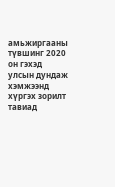амьжиргааны түвшинг 2020 он гэхэд улсын дундаж хэмжээнд хүргэх зорилт тавиад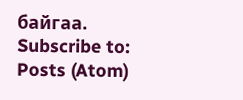байгаа.
Subscribe to:
Posts (Atom)